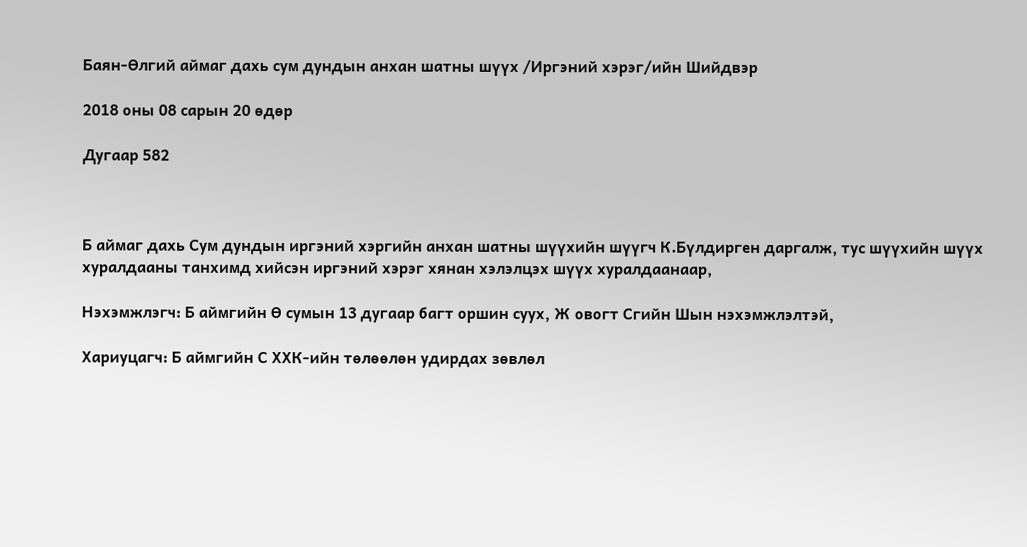Баян-Өлгий аймаг дахь сум дундын анхан шатны шүүх /Иргэний хэрэг/ийн Шийдвэр

2018 оны 08 сарын 20 өдөр

Дугаар 582



Б аймаг дахь Сум дундын иргэний хэргийн анхан шатны шүүхийн шүүгч К.Бүлдирген даргалж, тус шүүхийн шүүх хуралдааны танхимд хийсэн иргэний хэрэг хянан хэлэлцэх шүүх хуралдаанаар,

Нэхэмжлэгч: Б аймгийн Ө сумын 13 дугаар багт оршин суух, Ж овогт Сгийн Шын нэхэмжлэлтэй,

Хариуцагч: Б аймгийн С ХХК-ийн төлөөлөн удирдах зөвлөл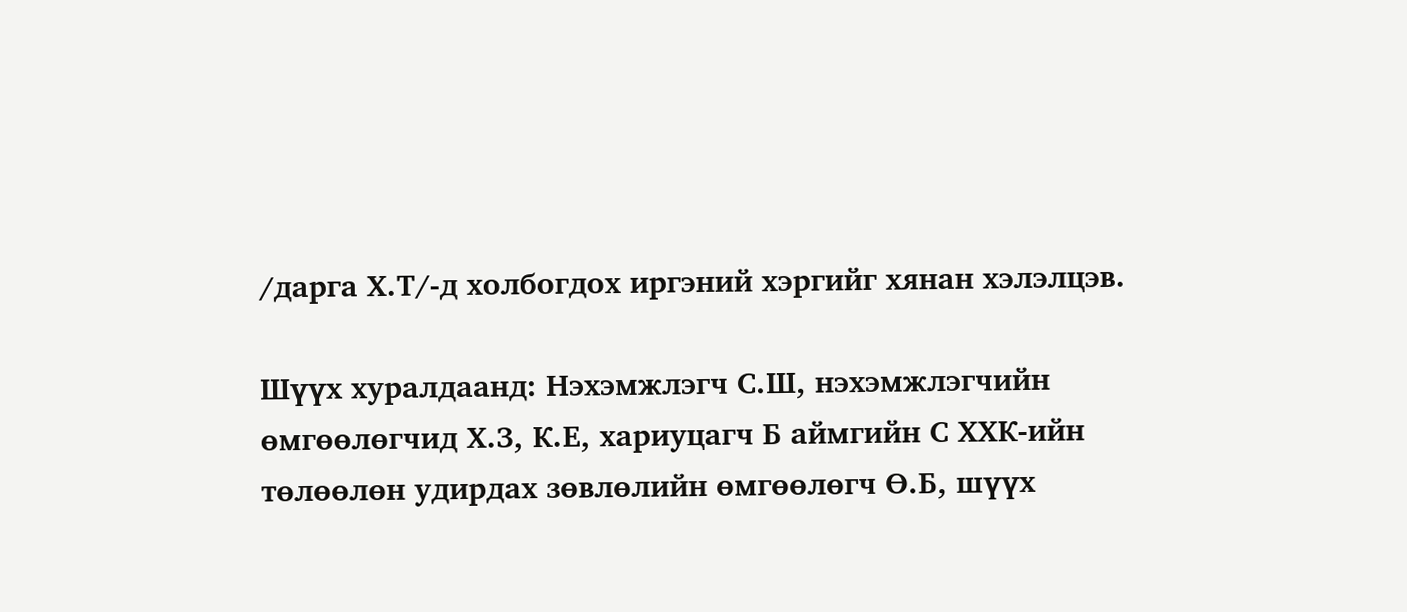/дарга Х.Т/-д холбогдох иргэний хэргийг хянан хэлэлцэв.

Шүүх хуралдаанд: Нэхэмжлэгч С.Ш, нэхэмжлэгчийн өмгөөлөгчид Х.З, К.Е, хариуцагч Б аймгийн С ХХК-ийн төлөөлөн удирдах зөвлөлийн өмгөөлөгч Ө.Б, шүүх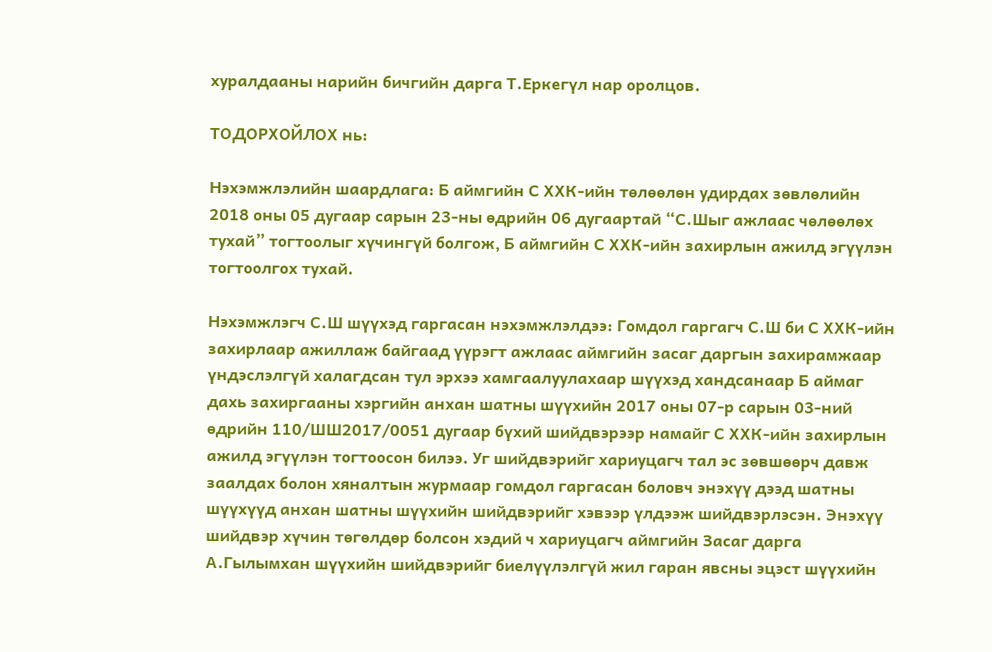хуралдааны нарийн бичгийн дарга Т.Еркегүл нар оролцов.

ТОДОРХОЙЛОХ нь:

Нэхэмжлэлийн шаардлага: Б аймгийн С ХХК-ийн төлөөлөн удирдах зөвлөлийн 2018 оны 05 дугаар сарын 23-ны өдрийн 06 дугаартай “С.Шыг ажлаас чөлөөлөх тухай” тогтоолыг хүчингүй болгож, Б аймгийн С ХХК-ийн захирлын ажилд эгүүлэн тогтоолгох тухай.

Нэхэмжлэгч С.Ш шүүхэд гаргасан нэхэмжлэлдээ: Гомдол гаргагч С.Ш би С ХХК-ийн захирлаар ажиллаж байгаад үүрэгт ажлаас аймгийн засаг даргын захирамжаар үндэслэлгүй халагдсан тул эрхээ хамгаалуулахаар шүүхэд хандсанаар Б аймаг дахь захиргааны хэргийн анхан шатны шүүхийн 2017 оны 07-р сарын 03-ний өдрийн 110/ШШ2017/0051 дугаар бүхий шийдвэрээр намайг С ХХК-ийн захирлын ажилд эгүүлэн тогтоосон билээ. Уг шийдвэрийг хариуцагч тал эс зөвшөөрч давж заалдах болон хяналтын журмаар гомдол гаргасан боловч энэхүү дээд шатны шүүхүүд анхан шатны шүүхийн шийдвэрийг хэвээр үлдээж шийдвэрлэсэн. Энэхүү шийдвэр хүчин төгөлдөр болсон хэдий ч хариуцагч аймгийн Засаг дарга А.Гылымхан шүүхийн шийдвэрийг биелүүлэлгүй жил гаран явсны эцэст шүүхийн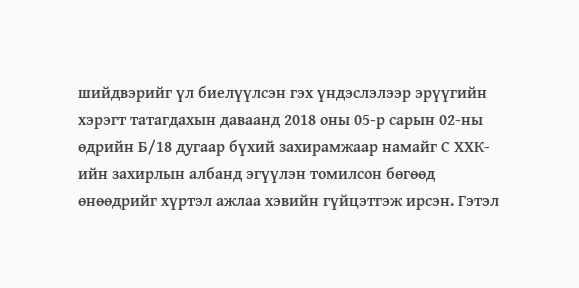шийдвэрийг үл биелүүлсэн гэх үндэслэлээр эрүүгийн хэрэгт татагдахын даваанд 2018 оны 05-р сарын 02-ны өдрийн Б/18 дугаар бүхий захирамжаар намайг С ХХК-ийн захирлын албанд эгүүлэн томилсон бөгөөд өнөөдрийг хүртэл ажлаа хэвийн гүйцэтгэж ирсэн. Гэтэл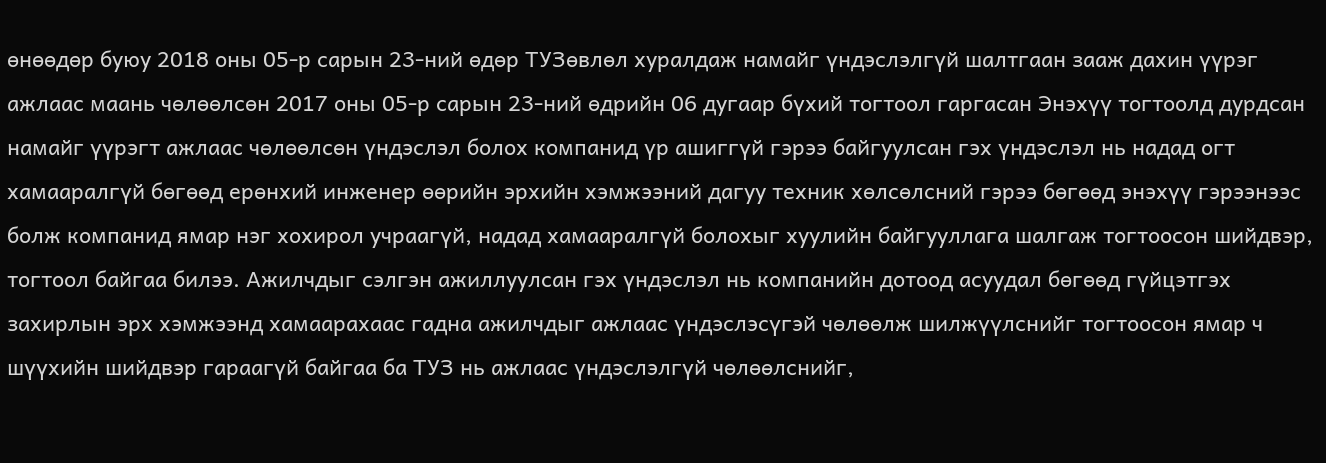өнөөдөр буюу 2018 оны 05-р сарын 23-ний өдөр ТУЗөвлөл хуралдаж намайг үндэслэлгүй шалтгаан зааж дахин үүрэг ажлаас маань чөлөөлсөн 2017 оны 05-р сарын 23-ний өдрийн 06 дугаар бүхий тогтоол гаргасан Энэхүү тогтоолд дурдсан намайг үүрэгт ажлаас чөлөөлсөн үндэслэл болох компанид үр ашиггүй гэрээ байгуулсан гэх үндэслэл нь надад огт хамааралгүй бөгөөд ерөнхий инженер өөрийн эрхийн хэмжээний дагуу техник хөлсөлсний гэрээ бөгөөд энэхүү гэрээнээс болж компанид ямар нэг хохирол учраагүй, надад хамааралгүй болохыг хуулийн байгууллага шалгаж тогтоосон шийдвэр, тогтоол байгаа билээ. Ажилчдыг сэлгэн ажиллуулсан гэх үндэслэл нь компанийн дотоод асуудал бөгөөд гүйцэтгэх захирлын эрх хэмжээнд хамаарахаас гадна ажилчдыг ажлаас үндэслэсүгэй чөлөөлж шилжүүлснийг тогтоосон ямар ч шүүхийн шийдвэр гараагүй байгаа ба ТУЗ нь ажлаас үндэслэлгүй чөлөөлснийг,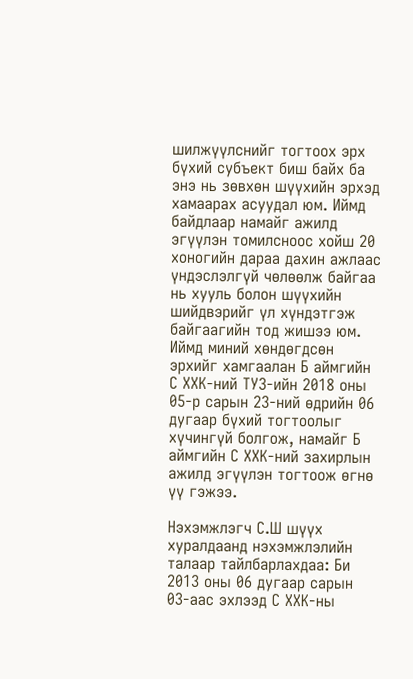шилжүүлснийг тогтоох эрх бүхий субъект биш байх ба энэ нь зөвхөн шүүхийн эрхэд хамаарах асуудал юм. Иймд байдлаар намайг ажилд эгүүлэн томилсноос хойш 20 хоногийн дараа дахин ажлаас үндэслэлгүй чөлөөлж байгаа нь хууль болон шүүхийн шийдвэрийг үл хүндэтгэж байгаагийн тод жишээ юм. Иймд миний хөндөгдсөн эрхийг хамгаалан Б аймгийн С ХХК-ний ТУЗ-ийн 2018 оны 05-р сарын 23-ний өдрийн 06 дугаар бүхий тогтоолыг хүчингүй болгож, намайг Б аймгийн С ХХК-ний захирлын ажилд эгүүлэн тогтоож өгнө үү гэжээ.

Нэхэмжлэгч С.Ш шүүх хуралдаанд нэхэмжлэлийн талаар тайлбарлахдаа: Би 2013 оны 06 дугаар сарын 03-аас эхлээд С ХХК-ны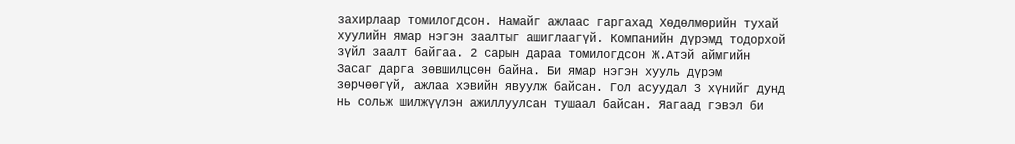захирлаар томилогдсон. Намайг ажлаас гаргахад Хөдөлмөрийн тухай хуулийн ямар нэгэн заалтыг ашиглаагүй. Компанийн дүрэмд тодорхой зүйл заалт байгаа. 2 сарын дараа томилогдсон Ж.Атэй аймгийн Засаг дарга зөвшилцсөн байна. Би ямар нэгэн хууль дүрэм зөрчөөгүй, ажлаа хэвийн явуулж байсан. Гол асуудал 3 хүнийг дунд нь сольж шилжүүлэн ажиллуулсан тушаал байсан. Яагаад гэвэл би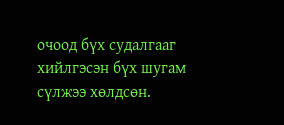очоод бүх судалгааг хийлгэсэн бүх шугам сүлжээ хөлдсөн.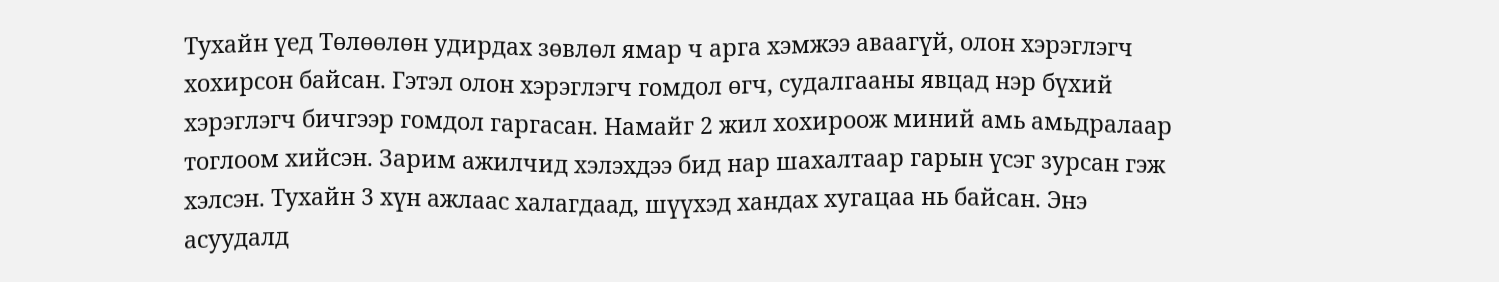Тухайн үед Төлөөлөн удирдах зөвлөл ямар ч арга хэмжээ аваагүй, олон хэрэглэгч хохирсон байсан. Гэтэл олон хэрэглэгч гомдол өгч, судалгааны явцад нэр бүхий хэрэглэгч бичгээр гомдол гаргасан. Намайг 2 жил хохироож миний амь амьдралаар тоглоом хийсэн. Зарим ажилчид хэлэхдээ бид нар шахалтаар гарын үсэг зурсан гэж хэлсэн. Тухайн 3 хүн ажлаас халагдаад, шүүхэд хандах хугацаа нь байсан. Энэ асуудалд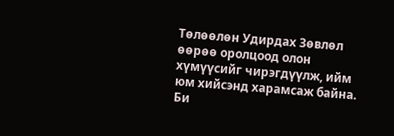Төлөөлөн Удирдах Зөвлөл өөрөө оролцоод олон хүмүүсийг чирэгдүүлж, ийм юм хийсэнд харамсаж байна. Би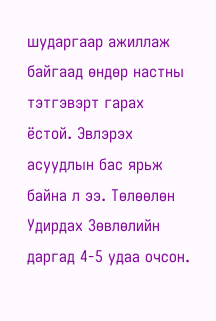шударгаар ажиллаж байгаад өндөр настны тэтгэвэрт гарах ёстой. Эвлэрэх асуудлын бас ярьж байна л ээ. Төлөөлөн Удирдах Зөвлөлийн даргад 4-5 удаа очсон.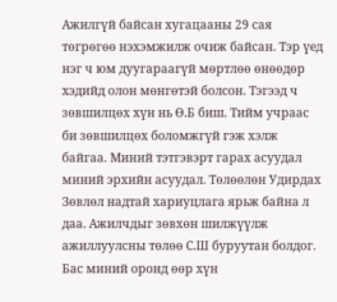Ажилгүй байсан хугацааны 29 сая төгрөгөө нэхэмжилж очиж байсан. Тэр үед нэг ч юм дуугараагүй мөртлөө өнөөдөр хэдийд олон мөнгөтэй болсон. Тэгээд ч зөвшилцөх хүн нь Ө.Б биш. Тийм учраас би зөвшилцөх боломжгүй гэж хэлж байгаа. Миний тэтгэвэрт гарах асуудал миний эрхийн асуудал. Төлөөлөн Удирдах Зөвлөл надтай хариуцлага ярьж байна л даа. Ажилчдыг зөвхөн шилжүүлж ажиллуулсны төлөө С.Ш буруутан болдог. Бас миний оронд өөр хүн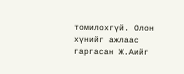томилохгүй. Олон хүнийг ажлаас гаргасан Ж.Аийг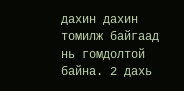дахин дахин томилж байгаад нь гомдолтой байна. 2 дахь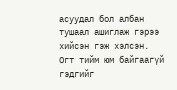асуудал бол албан тушаал ашиглаж гэрээ хийсэн гэж хэлсэн. Огт тийм юм байгаагүй гэдгийг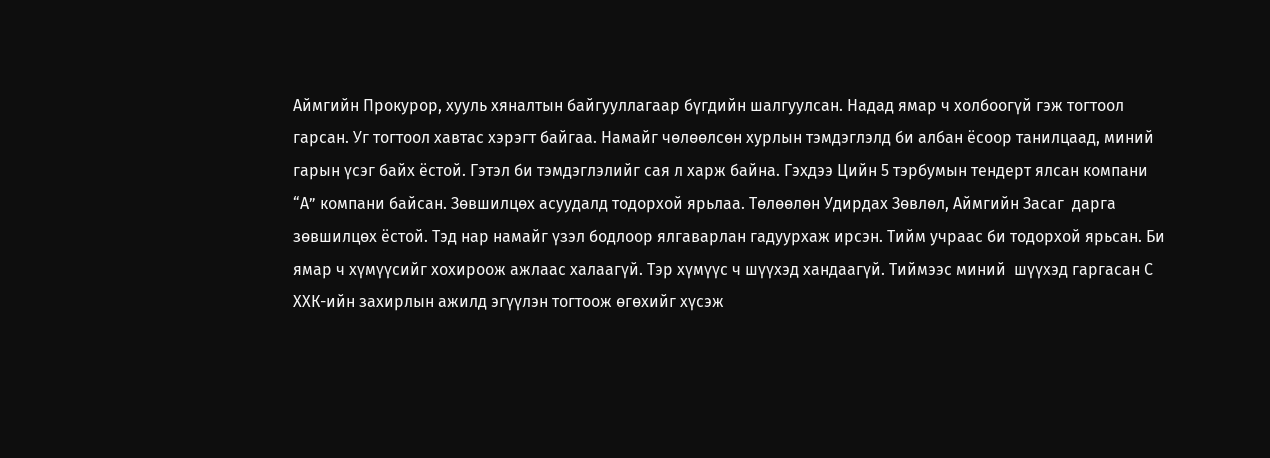Аймгийн Прокурор, хууль хяналтын байгууллагаар бүгдийн шалгуулсан. Надад ямар ч холбоогүй гэж тогтоол гарсан. Уг тогтоол хавтас хэрэгт байгаа. Намайг чөлөөлсөн хурлын тэмдэглэлд би албан ёсоор танилцаад, миний гарын үсэг байх ёстой. Гэтэл би тэмдэглэлийг сая л харж байна. Гэхдээ Цийн 5 тэрбумын тендерт ялсан компани “А” компани байсан. Зөвшилцөх асуудалд тодорхой ярьлаа. Төлөөлөн Удирдах Зөвлөл, Аймгийн Засаг  дарга зөвшилцөх ёстой. Тэд нар намайг үзэл бодлоор ялгаварлан гадуурхаж ирсэн. Тийм учраас би тодорхой ярьсан. Би ямар ч хүмүүсийг хохироож ажлаас халаагүй. Тэр хүмүүс ч шүүхэд хандаагүй. Тиймээс миний  шүүхэд гаргасан С ХХК-ийн захирлын ажилд эгүүлэн тогтоож өгөхийг хүсэж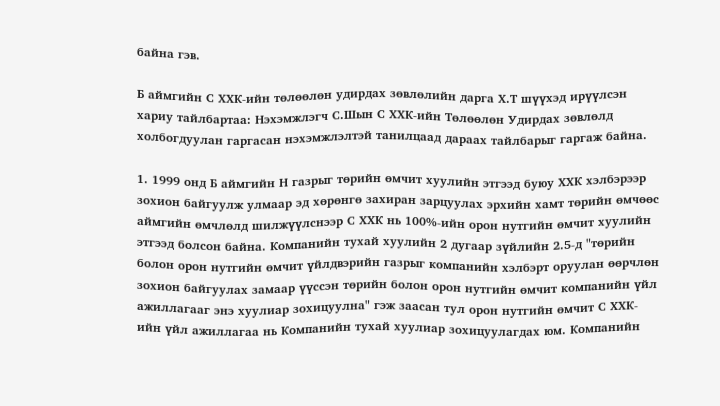байна гэв.

Б аймгийн С ХХК-ийн төлөөлөн удирдах зөвлөлийн дарга Х.Т шүүхэд ирүүлсэн хариу тайлбартаа: Нэхэмжлэгч С.Шын С ХХК-ийн Төлөөлөн Удирдах зөвлөлд холбогдуулан гаргасан нэхэмжлэлтэй танилцаад дараах тайлбарыг гаргаж байна.

1. 1999 онд Б аймгийн Н газрыг төрийн өмчит хуулийн этгээд буюу ХХК хэлбэрээр зохион байгуулж улмаар эд хөрөнгө захиран зарцуулах эрхийн хамт төрийн өмчөөс аймгийн өмчлөлд шилжүүлснээр С ХХК нь 100%-ийн орон нутгийн өмчит хуулийн этгээд болсон байна. Компанийн тухай хуулийн 2 дугаар зүйлийн 2.5-д "төрийн болон орон нутгийн өмчит үйлдвэрийн газрыг компанийн хэлбэрт оруулан өөрчлөн зохион байгуулах замаар үүссэн төрийн болон орон нутгийн өмчит компанийн үйл ажиллагааг энэ хуулиар зохицуулна" гэж заасан тул орон нутгийн өмчит С ХХК-ийн үйл ажиллагаа нь Компанийн тухай хуулиар зохицуулагдах юм. Компанийн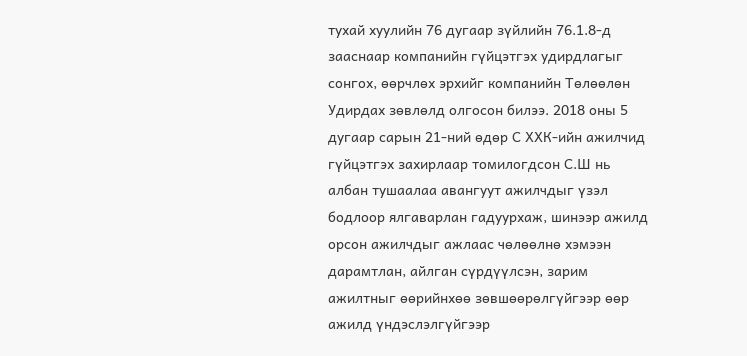тухай хуулийн 76 дугаар зүйлийн 76.1.8-д зааснаар компанийн гүйцэтгэх удирдлагыг сонгох, өөрчлөх эрхийг компанийн Төлөөлөн Удирдах зөвлөлд олгосон билээ. 2018 оны 5 дугаар сарын 21-ний өдөр С ХХК-ийн ажилчид гүйцэтгэх захирлаар томилогдсон С.Ш нь албан тушаалаа авангуут ажилчдыг үзэл бодлоор ялгаварлан гадуурхаж, шинээр ажилд орсон ажилчдыг ажлаас чөлөөлнө хэмээн дарамтлан, айлган сүрдүүлсэн, зарим ажилтныг өөрийнхөө зөвшөөрөлгүйгээр өөр ажилд үндэслэлгүйгээр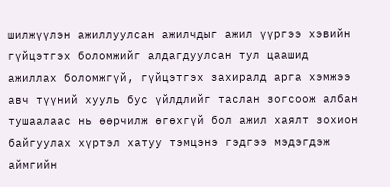шилжүүлэн ажиллуулсан ажилчдыг ажил үүргээ хэвийн гүйцэтгэх боломжийг алдагдуулсан тул цаашид ажиллах боломжгүй, гүйцэтгэх захиралд арга хэмжээ авч түүний хууль бус үйлдлийг таслан зогсоож албан тушаалаас нь өөрчилж өгөхгүй бол ажил хаялт зохион байгуулах хүртэл хатуу тэмцэнэ гэдгээ мэдэгдэж аймгийн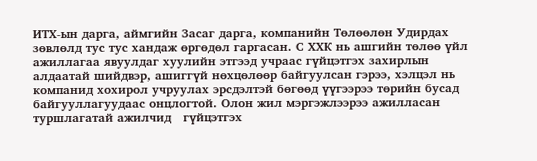ИТХ-ын дарга, аймгийн Засаг дарга, компанийн Төлөөлөн Удирдах зөвлөлд тус тус хандаж өргөдөл гаргасан. С ХХК нь ашгийн төлөө үйл ажиллагаа явуулдаг хуулийн этгээд учраас гүйцэтгэх захирлын алдаатай шийдвэр, ашиггүй нөхцөлөөр байгуулсан гэрээ, хэлцэл нь компанид хохирол учруулах эрсдэлтэй бөгөөд үүгээрээ төрийн бусад байгууллагуудаас онцлогтой. Олон жил мэргэжлээрээ ажилласан туршлагатай ажилчид   гүйцэтгэх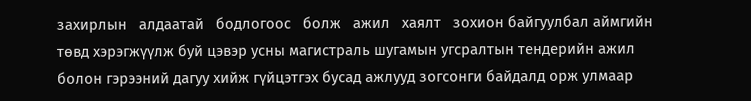захирлын   алдаатай   бодлогоос   болж   ажил   хаялт   зохион байгуулбал аймгийн төвд хэрэгжүүлж буй цэвэр усны магистраль шугамын угсралтын тендерийн ажил болон гэрээний дагуу хийж гүйцэтгэх бусад ажлууд зогсонги байдалд орж улмаар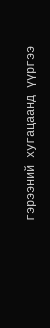гэрээний хугацаанд үүргээ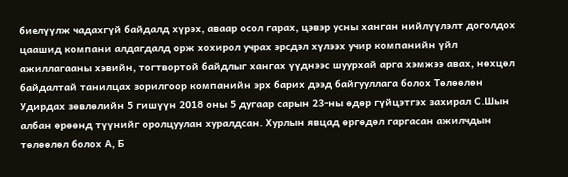биелүүлж чадахгүй байдалд хүрэх, аваар осол гарах, цэвэр усны ханган нийлүүлэлт доголдох цаашид компани алдагдалд орж хохирол учрах эрсдэл хүлээх учир компанийн үйл ажиллагааны хэвийн, тогтвортой байдлыг хангах үүднээс шуурхай арга хэмжээ авах, нөхцөл байдалтай танилцах зорилгоор компанийн эрх барих дээд байгууллага болох Төлөөлөн Удирдах зөвлөлийн 5 гишүүн 2018 оны 5 дугаар сарын 23-ны өдөр гүйцэтгэх захирал С.Шын албан өрөөнд түүнийг оролцуулан хуралдсан. Хурлын явцад өргөдөл гаргасан ажилчдын төлөөлөл болох А, Б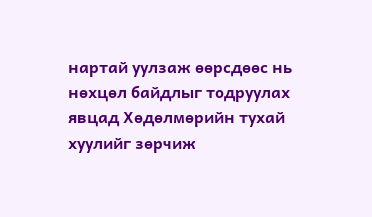нартай уулзаж өөрсдөөс нь нөхцөл байдлыг тодруулах явцад Хөдөлмөрийн тухай хуулийг зөрчиж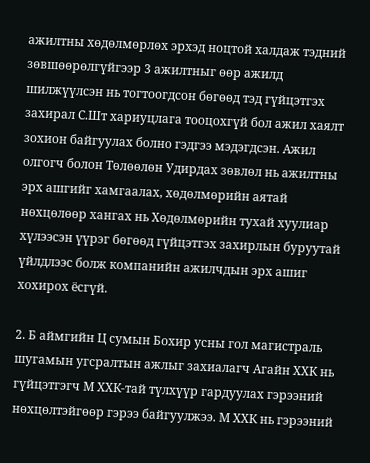ажилтны хөдөлмөрлөх эрхэд ноцтой халдаж тэдний зөвшөөрөлгүйгээр 3 ажилтныг өөр ажилд шилжүүлсэн нь тогтоогдсон бөгөөд тэд гүйцэтгэх захирал С.Шт хариуцлага тооцохгүй бол ажил хаялт зохион байгуулах болно гэдгээ мэдэгдсэн. Ажил олгогч болон Төлөөлөн Удирдах зөвлөл нь ажилтны эрх ашгийг хамгаалах, хөдөлмөрийн аятай нөхцөлөөр хангах нь Хөдөлмөрийн тухай хуулиар хүлээсэн үүрэг бөгөөд гүйцэтгэх захирлын буруутай үйлдлээс болж компанийн ажилчдын эрх ашиг хохирох ёсгүй.

2. Б аймгийн Ц сумын Бохир усны гол магистраль шугамын угсралтын ажлыг захиалагч Агайн ХХК нь гүйцэтгэгч М ХХК-тай түлхүүр гардуулах гэрээний нөхцөлтэйгөөр гэрээ байгуулжээ. М ХХК нь гэрээний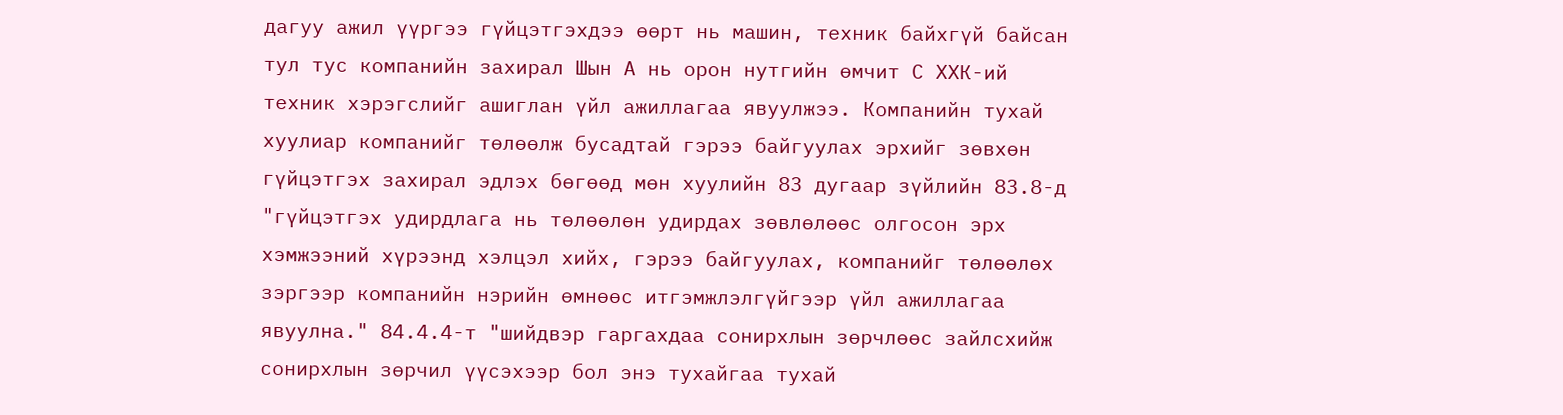дагуу ажил үүргээ гүйцэтгэхдээ өөрт нь машин, техник байхгүй байсан тул тус компанийн захирал Шын А нь орон нутгийн өмчит С ХХК-ий техник хэрэгслийг ашиглан үйл ажиллагаа явуулжээ. Компанийн тухай хуулиар компанийг төлөөлж бусадтай гэрээ байгуулах эрхийг зөвхөн гүйцэтгэх захирал эдлэх бөгөөд мөн хуулийн 83 дугаар зүйлийн 83.8-д "гүйцэтгэх удирдлага нь төлөөлөн удирдах зөвлөлөөс олгосон эрх хэмжээний хүрээнд хэлцэл хийх, гэрээ байгуулах, компанийг төлөөлөх зэргээр компанийн нэрийн өмнөөс итгэмжлэлгүйгээр үйл ажиллагаа явуулна." 84.4.4-т "шийдвэр гаргахдаа сонирхлын зөрчлөөс зайлсхийж сонирхлын зөрчил үүсэхээр бол энэ тухайгаа тухай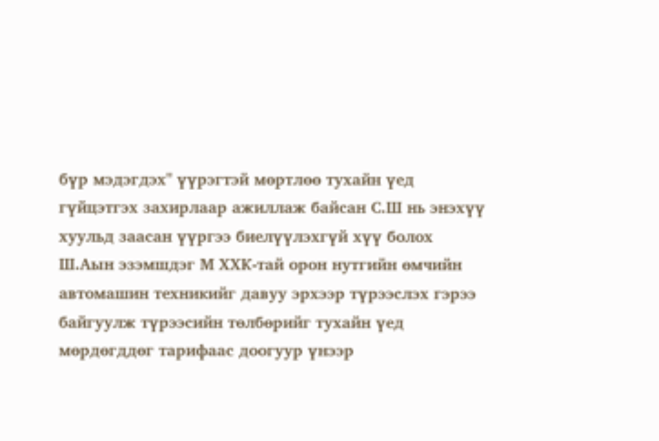бүр мэдэгдэх" үүрэгтэй мөртлөө тухайн үед гүйцэтгэх захирлаар ажиллаж байсан С.Ш нь энэхүү хуульд заасан үүргээ биелүүлэхгүй хүү болох Ш.Аын эзэмшдэг М ХХК-тай орон нутгийн өмчийн автомашин техникийг давуу эрхээр түрээслэх гэрээ байгуулж түрээсийн төлбөрийг тухайн үед мөрдөгддөг тарифаас доогуур үнээр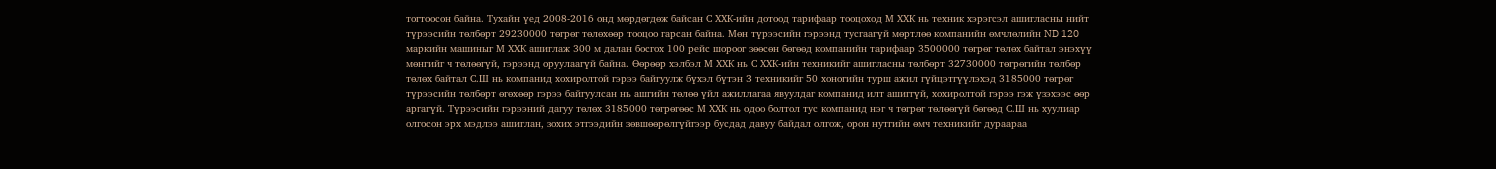тогтоосон байна. Тухайн үед 2008-2016 онд мөрдөгдөж байсан С ХХК-ийн дотоод тарифаар тооцоход М ХХК нь техник хэрэгсэл ашигласны нийт түрээсийн төлбөрт 29230000 төгрөг төлөхөөр тооцоо гарсан байна. Мөн түрээсийн гэрээнд тусгаагүй мөртлөө компанийн өмчлөлийн ND 120 маркийн машиныг М ХХК ашиглаж 300 м далан босгох 100 рейс шороог зөөсөн бөгөөд компанийн тарифаар 3500000 төгрөг төлөх байтал энэхүү мөнгийг ч төлөөгүй, гэрээнд оруулаагүй байна. Өөрөөр хэлбэл М ХХК нь С ХХК-ийн техникийг ашигласны төлбөрт 32730000 төгрөгийн төлбөр төлөх байтал С.Ш нь компанид хохиролтой гэрээ байгуулж бүхэл бүтэн 3 техникийг 50 хоногийн турш ажил гүйцэтгүүлэхэд 3185000 төгрөг түрээсийн төлбөрт өгөхөөр гэрээ байгуулсан нь ашгийн төлөө үйл ажиллагаа явуулдаг компанид илт ашиггүй, хохиролтой гэрээ гэж үзэхээс өөр аргагүй. Түрээсийн гэрээний дагуу төлөх 3185000 төгрөгөөс М ХХК нь одоо болтол тус компанид нэг ч төгрөг төлөөгүй бөгөөд С.Ш нь хуулиар олгосон эрх мэдлээ ашиглан, зохих этгээдийн зөвшөөрөлгүйгээр бусдад давуу байдал олгож, орон нутгийн өмч техникийг дураараа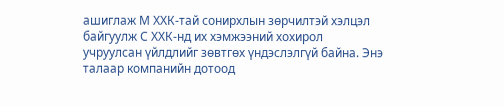ашиглаж М ХХК-тай сонирхлын зөрчилтэй хэлцэл байгуулж С ХХК-нд их хэмжээний хохирол учруулсан үйлдлийг зөвтгөх үндэслэлгүй байна. Энэ талаар компанийн дотоод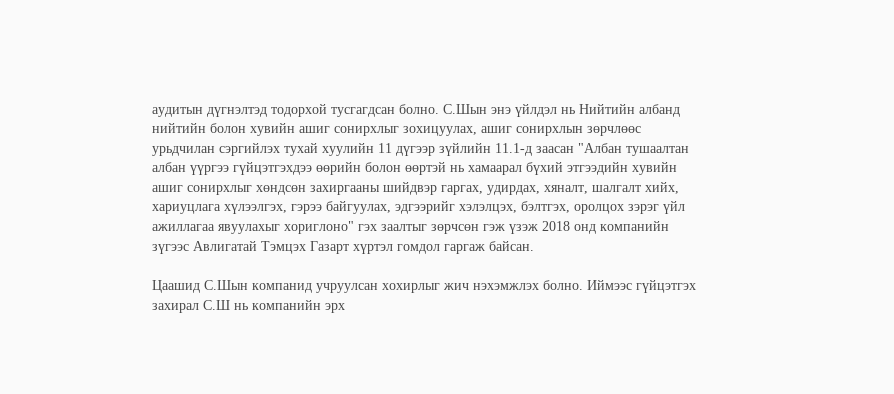аудитын дүгнэлтэд тодорхой тусгагдсан болно. С.Шын энэ үйлдэл нь Нийтийн албанд нийтийн болон хувийн ашиг сонирхлыг зохицуулах, ашиг сонирхлын зөрчлөөс урьдчилан сэргийлэх тухай хуулийн 11 дүгээр зүйлийн 11.1-д заасан "Албан тушаалтан албан үүргээ гүйцэтгэхдээ өөрийн болон өөртэй нь хамаарал бүхий этгээдийн хувийн ашиг сонирхлыг хөндсөн захиргааны шийдвэр гаргах, удирдах, хяналт, шалгалт хийх, хариуцлага хүлээлгэх, гэрээ байгуулах, эдгээрийг хэлэлцэх, бэлтгэх, оролцох зэрэг үйл ажиллагаа явуулахыг хориглоно" гэх заалтыг зөрчсөн гэж үзэж 2018 онд компанийн зүгээс Авлигатай Тэмцэх Газарт хүртэл гомдол гаргаж байсан.

Цаашид С.Шын компанид учруулсан хохирлыг жич нэхэмжлэх болно. Иймээс гүйцэтгэх захирал С.Ш нь компанийн эрх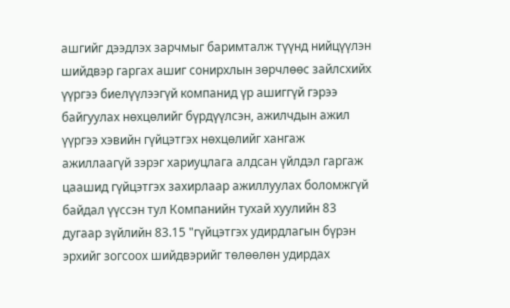ашгийг дээдлэх зарчмыг баримталж түүнд нийцүүлэн шийдвэр гаргах ашиг сонирхлын зөрчлөөс зайлсхийх үүргээ биелүүлээгүй компанид үр ашиггүй гэрээ байгуулах нөхцөлийг бүрдүүлсэн, ажилчдын ажил үүргээ хэвийн гүйцэтгэх нөхцөлийг хангаж ажиллаагүй зэрэг хариуцлага алдсан үйлдэл гаргаж цаашид гүйцэтгэх захирлаар ажиллуулах боломжгүй байдал үүссэн тул Компанийн тухай хуулийн 83 дугаар зүйлийн 83.15 "гүйцэтгэх удирдлагын бүрэн эрхийг зогсоох шийдвэрийг төлөөлөн удирдах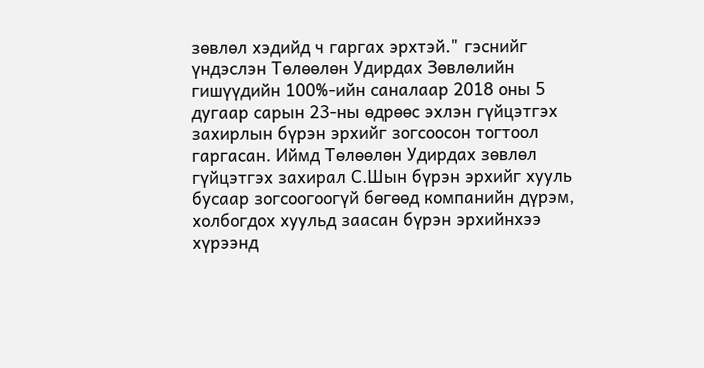зөвлөл хэдийд ч гаргах эрхтэй." гэснийг үндэслэн Төлөөлөн Удирдах Зөвлөлийн гишүүдийн 100%-ийн саналаар 2018 оны 5 дугаар сарын 23-ны өдрөөс эхлэн гүйцэтгэх захирлын бүрэн эрхийг зогсоосон тогтоол гаргасан. Иймд Төлөөлөн Удирдах зөвлөл гүйцэтгэх захирал С.Шын бүрэн эрхийг хууль бусаар зогсоогоогүй бөгөөд компанийн дүрэм, холбогдох хуульд заасан бүрэн эрхийнхээ хүрээнд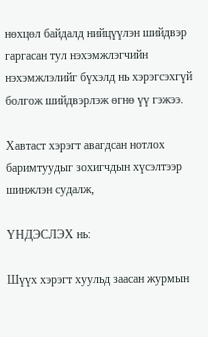нөхцөл байдалд нийцүүлэн шийдвэр гаргасан тул нэхэмжлэгчийн нэхэмжлэлийг бүхэлд нь хэрэгсэхгүй болгож шийдвэрлэж өгнө үү гэжээ.

Хавтаст хэрэгт авагдсан нотлох баримтуудыг зохигчдын хүсэлтээр шинжлэн судалж,

ҮНДЭСЛЭХ нь:

Шүүх хэрэгт хуульд заасан журмын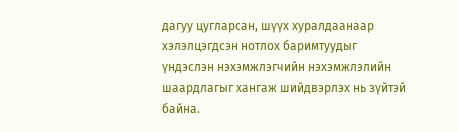дагуу цугларсан, шүүх хуралдаанаар хэлэлцэгдсэн нотлох баримтуудыг үндэслэн нэхэмжлэгчийн нэхэмжлэлийн шаардлагыг хангаж шийдвэрлэх нь зүйтэй байна.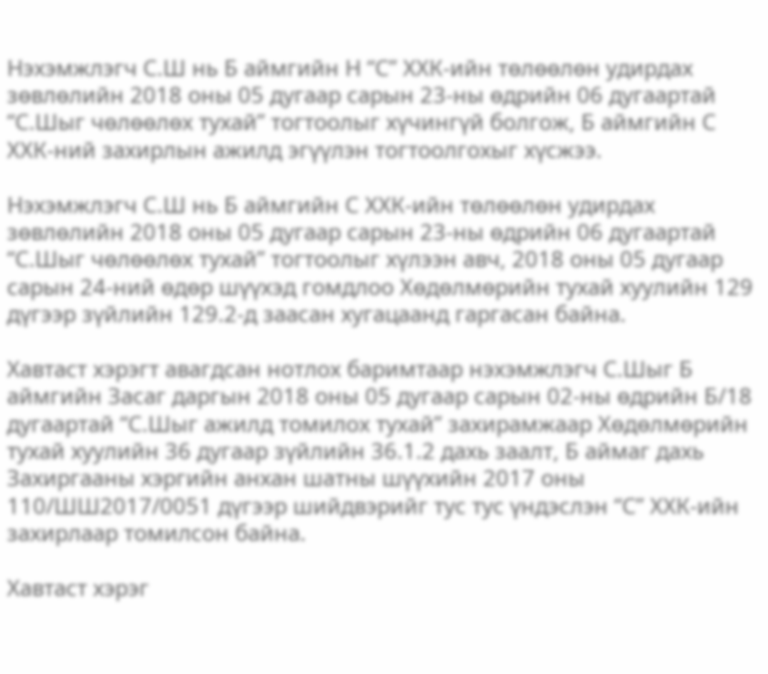Нэхэмжлэгч С.Ш нь Б аймгийн Н “С” ХХК-ийн төлөөлөн удирдах зөвлөлийн 2018 оны 05 дугаар сарын 23-ны өдрийн 06 дугаартай “С.Шыг чөлөөлөх тухай” тогтоолыг хүчингүй болгож, Б аймгийн С ХХК-ний захирлын ажилд эгүүлэн тогтоолгохыг хүсжээ.

Нэхэмжлэгч С.Ш нь Б аймгийн С ХХК-ийн төлөөлөн удирдах зөвлөлийн 2018 оны 05 дугаар сарын 23-ны өдрийн 06 дугаартай “С.Шыг чөлөөлөх тухай” тогтоолыг хүлээн авч, 2018 оны 05 дугаар сарын 24-ний өдөр шүүхэд гомдлоо Хөдөлмөрийн тухай хуулийн 129 дүгээр зүйлийн 129.2-д заасан хугацаанд гаргасан байна.

Хавтаст хэрэгт авагдсан нотлох баримтаар нэхэмжлэгч С.Шыг Б аймгийн Засаг даргын 2018 оны 05 дугаар сарын 02-ны өдрийн Б/18 дугаартай “С.Шыг ажилд томилох тухай” захирамжаар Хөдөлмөрийн тухай хуулийн 36 дугаар зүйлийн 36.1.2 дахь заалт, Б аймаг дахь Захиргааны хэргийн анхан шатны шүүхийн 2017 оны 110/ШШ2017/0051 дүгээр шийдвэрийг тус тус үндэслэн “С” ХХК-ийн захирлаар томилсон байна.

Хавтаст хэрэг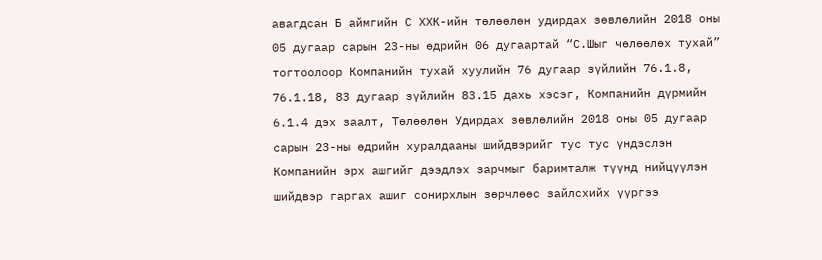авагдсан Б аймгийн С ХХК-ийн төлөөлөн удирдах зөвлөлийн 2018 оны 05 дугаар сарын 23-ны өдрийн 06 дугаартай “С.Шыг чөлөөлөх тухай” тогтоолоор Компанийн тухай хуулийн 76 дугаар зүйлийн 76.1.8, 76.1.18, 83 дугаар зүйлийн 83.15 дахь хэсэг, Компанийн дүрмийн 6.1.4 дэх заалт, Төлөөлөн Удирдах зөвлөлийн 2018 оны 05 дугаар сарын 23-ны өдрийн хуралдааны шийдвэрийг тус тус үндэслэн Компанийн эрх ашгийг дээдлэх зарчмыг баримталж түүнд нийцүүлэн шийдвэр гаргах ашиг сонирхлын зөрчлөөс зайлсхийх үүргээ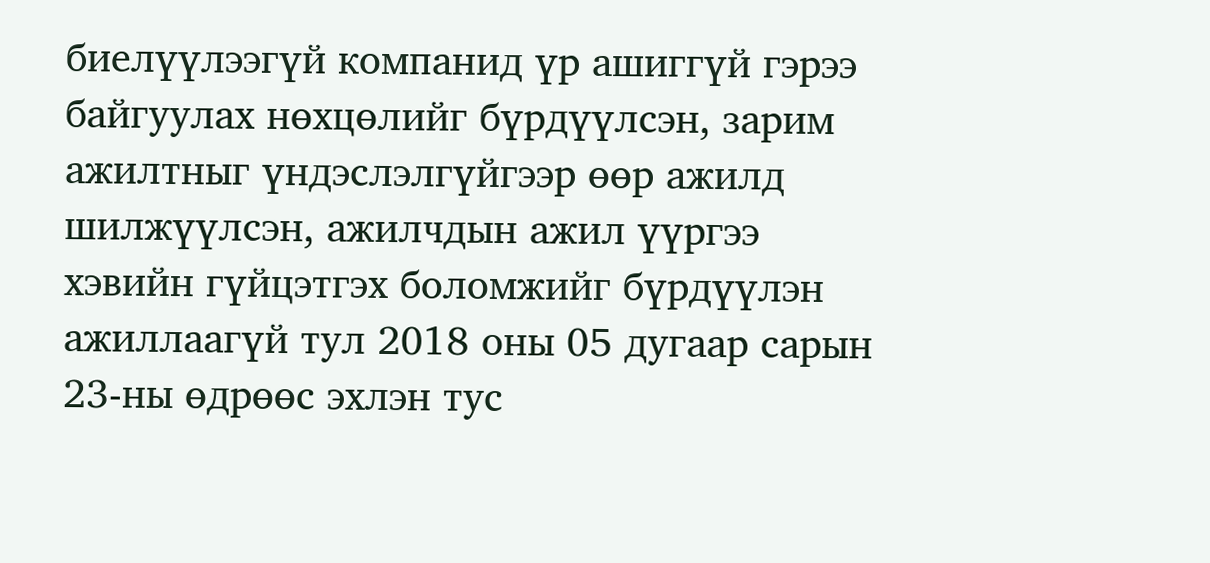биелүүлээгүй компанид үр ашиггүй гэрээ байгуулах нөхцөлийг бүрдүүлсэн, зарим ажилтныг үндэслэлгүйгээр өөр ажилд шилжүүлсэн, ажилчдын ажил үүргээ хэвийн гүйцэтгэх боломжийг бүрдүүлэн ажиллаагүй тул 2018 оны 05 дугаар сарын 23-ны өдрөөс эхлэн тус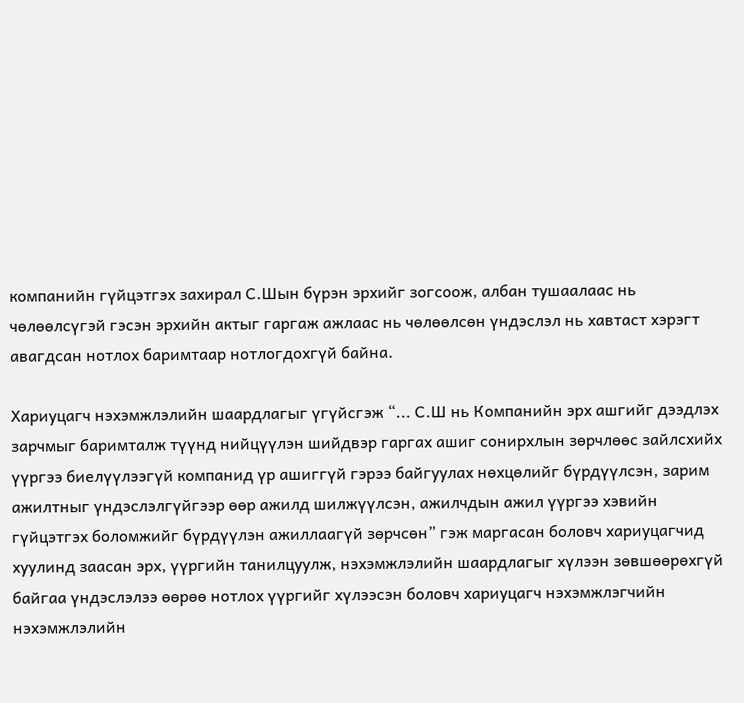компанийн гүйцэтгэх захирал С.Шын бүрэн эрхийг зогсоож, албан тушаалаас нь чөлөөлсүгэй гэсэн эрхийн актыг гаргаж ажлаас нь чөлөөлсөн үндэслэл нь хавтаст хэрэгт авагдсан нотлох баримтаар нотлогдохгүй байна.

Хариуцагч нэхэмжлэлийн шаардлагыг үгүйсгэж “... С.Ш нь Компанийн эрх ашгийг дээдлэх зарчмыг баримталж түүнд нийцүүлэн шийдвэр гаргах ашиг сонирхлын зөрчлөөс зайлсхийх үүргээ биелүүлээгүй компанид үр ашиггүй гэрээ байгуулах нөхцөлийг бүрдүүлсэн, зарим ажилтныг үндэслэлгүйгээр өөр ажилд шилжүүлсэн, ажилчдын ажил үүргээ хэвийн гүйцэтгэх боломжийг бүрдүүлэн ажиллаагүй зөрчсөн” гэж маргасан боловч хариуцагчид хуулинд заасан эрх, үүргийн танилцуулж, нэхэмжлэлийн шаардлагыг хүлээн зөвшөөрөхгүй байгаа үндэслэлээ өөрөө нотлох үүргийг хүлээсэн боловч хариуцагч нэхэмжлэгчийн нэхэмжлэлийн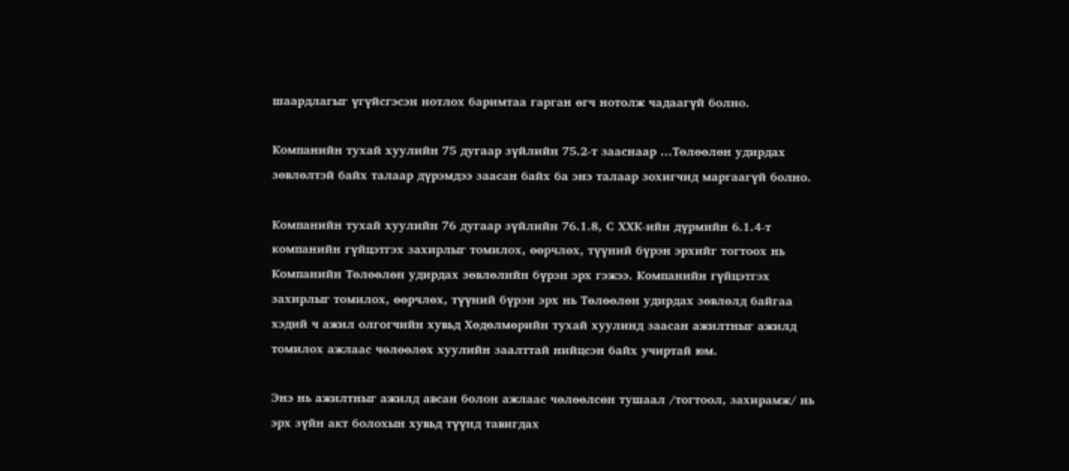шаардлагыг үгүйсгэсэн нотлох баримтаа гарган өгч нотолж чадаагүй болно.

Компанийн тухай хуулийн 75 дугаар зүйлийн 75.2-т зааснаар ...Төлөөлөн удирдах зөвлөлтэй байх талаар дүрэмдээ заасан байх ба энэ талаар зохигчид маргаагүй болно.

Компанийн тухай хуулийн 76 дугаар зүйлийн 76.1.8, С ХХК-ийн дүрмийн 6.1.4-т компанийн гүйцэтгэх захирлыг томилох, өөрчлөх, түүний бүрэн эрхийг тогтоох нь Компанийн Төлөөлөн удирдах зөвлөлийн бүрэн эрх гэжээ. Компанийн гүйцэтгэх захирлыг томилох, өөрчлөх, түүний бүрэн эрх нь Төлөөлөн удирдах зөвлөлд байгаа хэдий ч ажил олгогчийн хувьд Хөдөлмөрийн тухай хуулинд заасан ажилтныг ажилд томилох ажлаас чөлөөлөх хуулийн заалттай нийцсэн байх учиртай юм.

Энэ нь ажилтныг ажилд авсан болон ажлаас чөлөөлсөн тушаал /тогтоол, захирамж/ нь эрх зүйн акт болохын хувьд түүнд тавигдах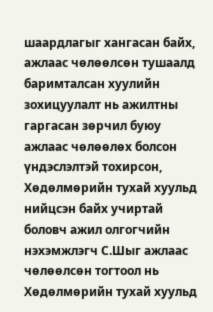шаардлагыг хангасан байх, ажлаас чөлөөлсөн тушаалд баримталсан хуулийн зохицуулалт нь ажилтны гаргасан зөрчил буюу ажлаас чөлөөлөх болсон үндэслэлтэй тохирсон, Хөдөлмөрийн тухай хуульд нийцсэн байх учиртай боловч ажил олгогчийн нэхэмжлэгч С.Шыг ажлаас чөлөөлсөн тогтоол нь Хөдөлмөрийн тухай хуульд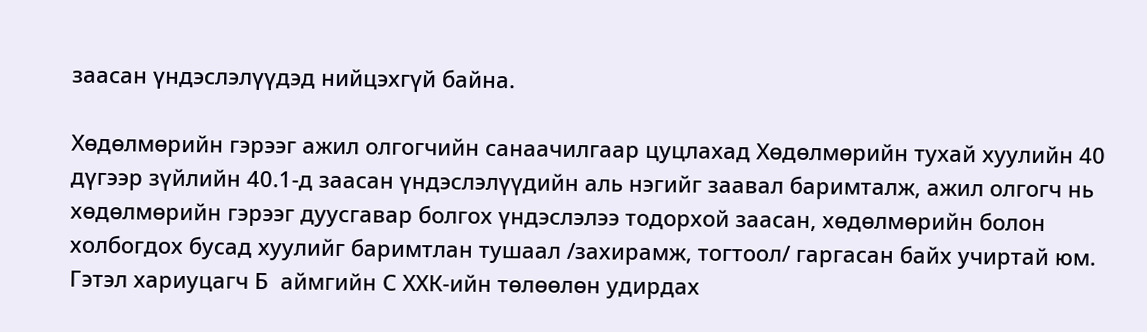заасан үндэслэлүүдэд нийцэхгүй байна.

Хөдөлмөрийн гэрээг ажил олгогчийн санаачилгаар цуцлахад Хөдөлмөрийн тухай хуулийн 40 дүгээр зүйлийн 40.1-д заасан үндэслэлүүдийн аль нэгийг заавал баримталж, ажил олгогч нь хөдөлмөрийн гэрээг дуусгавар болгох үндэслэлээ тодорхой заасан, хөдөлмөрийн болон холбогдох бусад хуулийг баримтлан тушаал /захирамж, тогтоол/ гаргасан байх учиртай юм. Гэтэл хариуцагч Б  аймгийн С ХХК-ийн төлөөлөн удирдах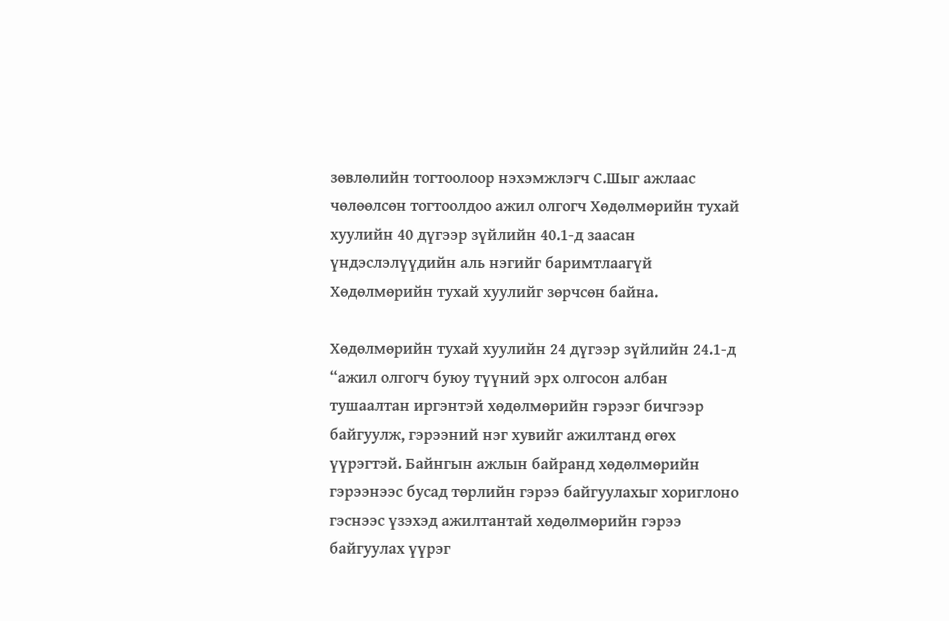зөвлөлийн тогтоолоор нэхэмжлэгч С.Шыг ажлаас чөлөөлсөн тогтоолдоо ажил олгогч Хөдөлмөрийн тухай хуулийн 40 дүгээр зүйлийн 40.1-д заасан үндэслэлүүдийн аль нэгийг баримтлаагүй Хөдөлмөрийн тухай хуулийг зөрчсөн байна.

Хөдөлмөрийн тухай хуулийн 24 дүгээр зүйлийн 24.1-д “ажил олгогч буюу түүний эрх олгосон албан тушаалтан иргэнтэй хөдөлмөрийн гэрээг бичгээр байгуулж, гэрээний нэг хувийг ажилтанд өгөх үүрэгтэй. Байнгын ажлын байранд хөдөлмөрийн гэрээнээс бусад төрлийн гэрээ байгуулахыг хориглоно гэснээс үзэхэд ажилтантай хөдөлмөрийн гэрээ байгуулах үүрэг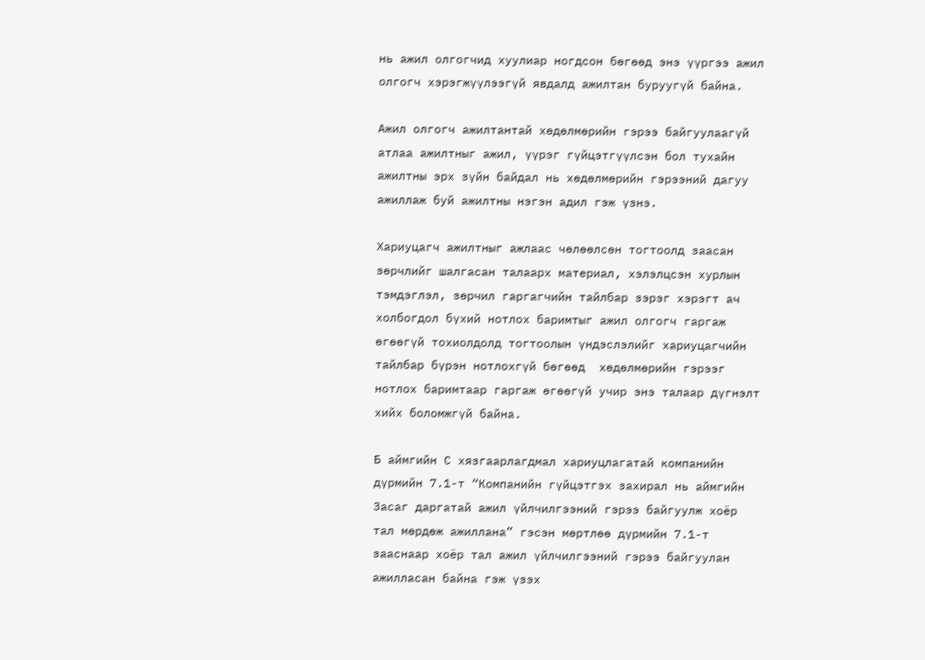нь ажил олгогчид хуулиар ногдсон бөгөөд энэ үүргээ ажил олгогч хэрэгжүүлээгүй явдалд ажилтан буруугүй байна.

Ажил олгогч ажилтантай хөдөлмөрийн гэрээ байгуулаагүй атлаа ажилтныг ажил, үүрэг гүйцэтгүүлсэн бол тухайн ажилтны эрх зүйн байдал нь хөдөлмөрийн гэрээний дагуу ажиллаж буй ажилтны нэгэн адил гэж үзнэ.

Хариуцагч ажилтныг ажлаас чөлөөлсөн тогтоолд заасан зөрчлийг шалгасан талаарх материал, хэлэлцсэн хурлын тэмдэглэл, зөрчил гаргагчийн тайлбар зэрэг хэрэгт ач холбогдол бүхий нотлох баримтыг ажил олгогч гаргаж өгөөгүй тохиолдолд тогтоолын үндэслэлийг хариуцагчийн тайлбар бүрэн нотлохгүй бөгөөд  хөдөлмөрийн гэрээг нотлох баримтаар гаргаж өгөөгүй учир энэ талаар дүгнэлт хийх боломжгүй байна.

Б аймгийн С хязгаарлагдмал хариуцлагатай компанийн дүрмийн 7.1-т “Компанийн гүйцэтгэх захирал нь аймгийн Засаг даргатай ажил үйлчилгээний гэрээ байгуулж хоёр тал мөрдөж ажиллана” гэсэн мөртлөө дүрмийн 7.1-т зааснаар хоёр тал ажил үйлчилгээний гэрээ байгуулан ажилласан байна гэж үзэх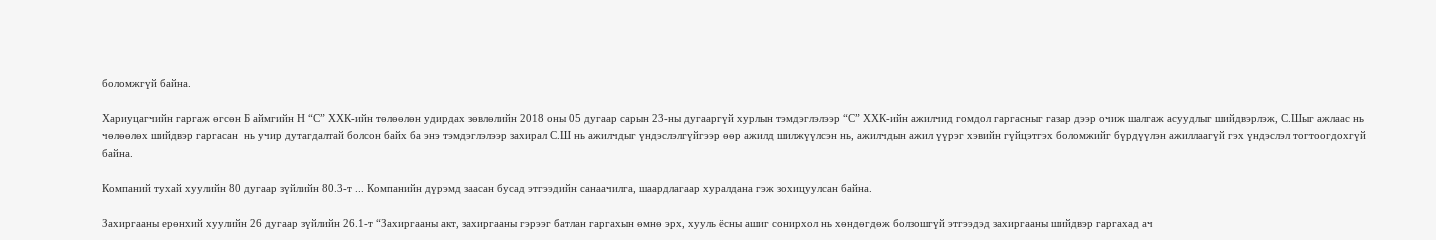боломжгүй байна.

Хариуцагчийн гаргаж өгсөн Б аймгийн Н “С” ХХК-ийн төлөөлөн удирдах зөвлөлийн 2018 оны 05 дугаар сарын 23-ны дугааргүй хурлын тэмдэглэлээр “С” ХХК-ийн ажилчид гомдол гаргасныг газар дээр очиж шалгаж асуудлыг шийдвэрлэж, С.Шыг ажлаас нь чөлөөлөх шийдвэр гаргасан  нь учир дутагдалтай болсон байх ба энэ тэмдэглэлээр захирал С.Ш нь ажилчдыг үндэслэлгүйгээр өөр ажилд шилжүүлсэн нь, ажилчдын ажил үүрэг хэвийн гүйцэтгэх боломжийг бүрдүүлэн ажиллаагүй гэх үндэслэл тогтоогдохгүй байна.

Компаний тухай хуулийн 80 дугаар зүйлийн 80.3-т ... Компанийн дүрэмд заасан бусад этгээдийн санаачилга, шаардлагаар хуралдана гэж зохицуулсан байна.

Захиргааны ерөнхий хуулийн 26 дугаар зүйлийн 26.1-т “Захиргааны акт, захиргааны гэрээг батлан гаргахын өмнө эрх, хууль ёсны ашиг сонирхол нь хөндөгдөж болзошгүй этгээдэд захиргааны шийдвэр гаргахад ач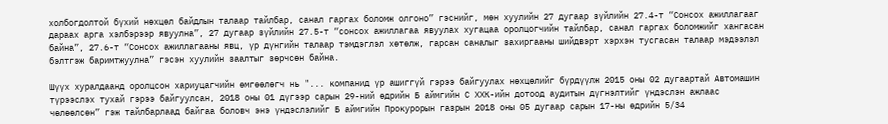холбогдолтой бүхий нөхцөл байдлын талаар тайлбар, санал гаргах боломж олгоно” гэснийг, мөн хуулийн 27 дугаар зүйлийн 27.4-т “Сонсох ажиллагааг дараах арга хэлбэрээр явуулна”, 27 дугаар зүйлийн 27.5-т “сонсох ажиллагаа явуулах хугацаа оролцогчийн тайлбар, санал гаргах боломжийг хангасан байна”, 27.6-т “Сонсох ажиллагааны явц, үр дүнгийн талаар тэмдэглэл хөтөлж, гарсан саналыг захиргааны шийдвэрт хэрхэн тусгасан талаар мэдээлэл бэлтгэж баримтжуулна” гэсэн хуулийн заалтыг зөрчсөн байна.

Шүүх хуралдаанд оролцсон хариуцагчийн өмгөөлөгч нь "... компанид үр ашиггүй гэрээ байгуулах нөхцөлийг бүрдүүлж 2015 оны 02 дугаартай Автомашин түрээслэх тухай гэрээ байгуулсан, 2018 оны 01 дүгээр сарын 29-ний өдрийн Б аймгийн С ХХК-ийн дотоод аудитын дүгнэлтийг үндэслэн ажлаас чөлөөлсөн” гэж тайлбарлаад байгаа боловч энэ үндэслэлийг Б аймгийн Прокурорын газрын 2018 оны 05 дугаар сарын 17-ны өдрийн 5/34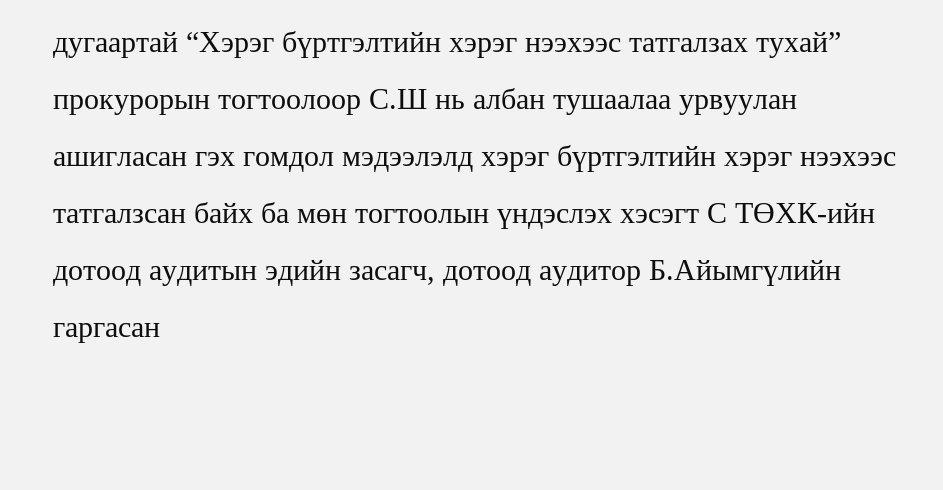дугаартай “Хэрэг бүртгэлтийн хэрэг нээхээс татгалзах тухай” прокурорын тогтоолоор С.Ш нь албан тушаалаа урвуулан ашигласан гэх гомдол мэдээлэлд хэрэг бүртгэлтийн хэрэг нээхээс татгалзсан байх ба мөн тогтоолын үндэслэх хэсэгт С ТӨХК-ийн дотоод аудитын эдийн засагч, дотоод аудитор Б.Айымгүлийн гаргасан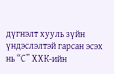дүгнэлт хууль зүйн үндэслэлтэй гарсан эсэх нь “С” ХХК-ийн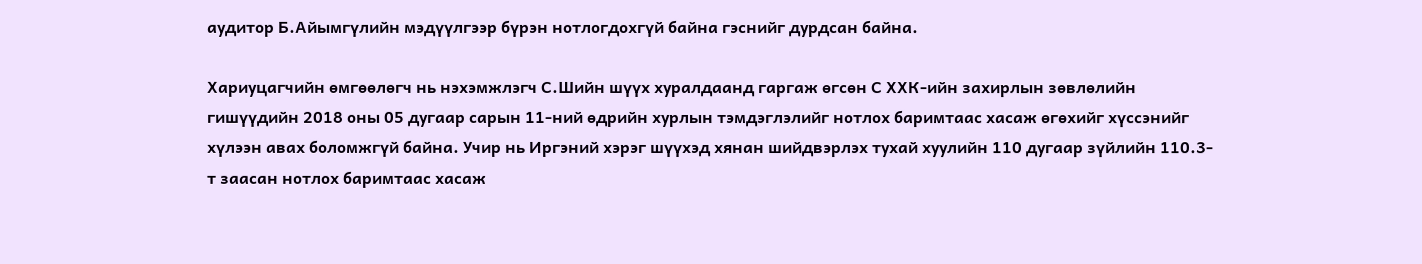аудитор Б.Айымгүлийн мэдүүлгээр бүрэн нотлогдохгүй байна гэснийг дурдсан байна.

Хариуцагчийн өмгөөлөгч нь нэхэмжлэгч С.Шийн шүүх хуралдаанд гаргаж өгсөн С ХХК-ийн захирлын зөвлөлийн гишүүдийн 2018 оны 05 дугаар сарын 11-ний өдрийн хурлын тэмдэглэлийг нотлох баримтаас хасаж өгөхийг хүссэнийг хүлээн авах боломжгүй байна. Учир нь Иргэний хэрэг шүүхэд хянан шийдвэрлэх тухай хуулийн 110 дугаар зүйлийн 110.3-т заасан нотлох баримтаас хасаж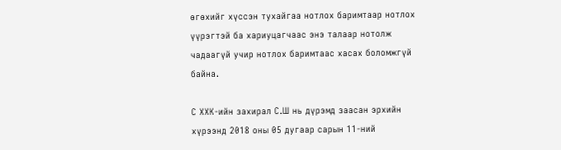өгөхийг хүссэн тухайгаа нотлох баримтаар нотлох үүрэгтэй ба хариуцагчаас энэ талаар нотолж чадаагүй учир нотлох баримтаас хасах боломжгүй байна.

С ХХК-ийн захирал С.Ш нь дүрэмд заасан эрхийн хүрээнд 2018 оны 05 дугаар сарын 11-ний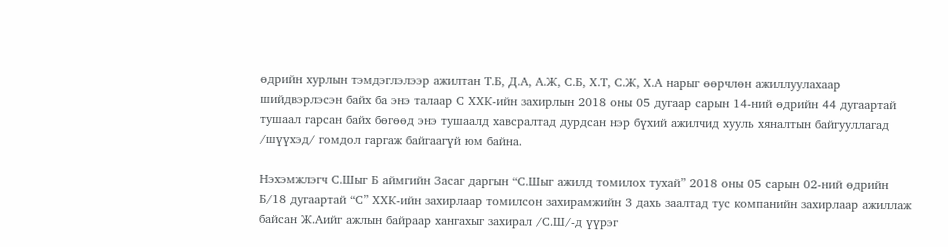өдрийн хурлын тэмдэглэлээр ажилтан Т.Б, Д.А, А.Ж, С.Б, Х.Т, С.Ж, Х.А нарыг өөрчлөн ажиллуулахаар шийдвэрлэсэн байх ба энэ талаар С ХХК-ийн захирлын 2018 оны 05 дугаар сарын 14-ний өдрийн 44 дугаартай тушаал гарсан байх бөгөөд энэ тушаалд хавсралтад дурдсан нэр бүхий ажилчид хууль хяналтын байгууллагад /шүүхэд/ гомдол гаргаж байгаагүй юм байна.

Нэхэмжлэгч С.Шыг Б аймгийн Засаг даргын “С.Шыг ажилд томилох тухай” 2018 оны 05 сарын 02-ний өдрийн Б/18 дугаартай “С” ХХК-ийн захирлаар томилсон захирамжийн 3 дахь заалтад тус компанийн захирлаар ажиллаж байсан Ж.Аийг ажлын байраар хангахыг захирал /С.Ш/-д үүрэг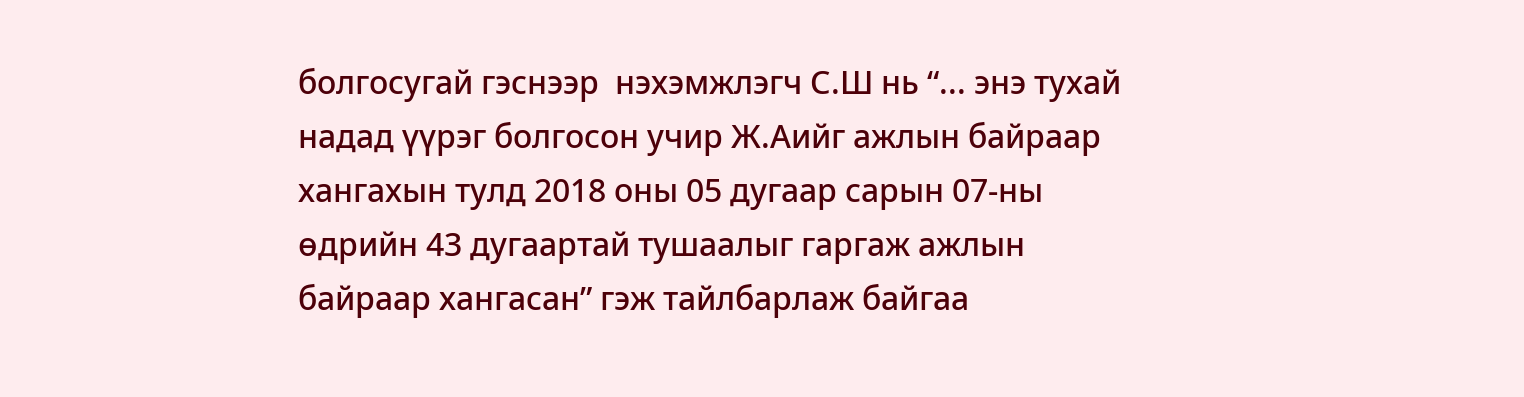болгосугай гэснээр  нэхэмжлэгч С.Ш нь “... энэ тухай надад үүрэг болгосон учир Ж.Аийг ажлын байраар хангахын тулд 2018 оны 05 дугаар сарын 07-ны өдрийн 43 дугаартай тушаалыг гаргаж ажлын байраар хангасан” гэж тайлбарлаж байгаа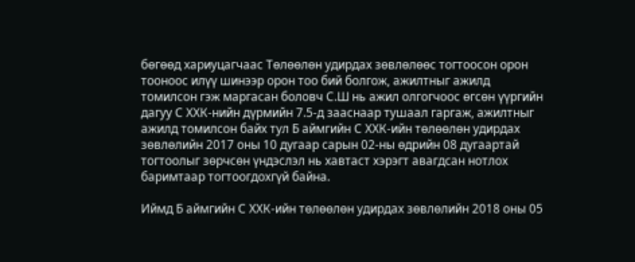бөгөөд хариуцагчаас Төлөөлөн удирдах зөвлөлөөс тогтоосон орон тооноос илүү шинээр орон тоо бий болгож, ажилтныг ажилд томилсон гэж маргасан боловч С.Ш нь ажил олгогчоос өгсөн үүргийн дагуу С ХХК-нийн дүрмийн 7.5-д зааснаар тушаал гаргаж, ажилтныг ажилд томилсон байх тул Б аймгийн С ХХК-ийн төлөөлөн удирдах зөвлөлийн 2017 оны 10 дугаар сарын 02-ны өдрийн 08 дугаартай тогтоолыг зөрчсөн үндэслэл нь хавтаст хэрэгт авагдсан нотлох баримтаар тогтоогдохгүй байна.

Иймд Б аймгийн С ХХК-ийн төлөөлөн удирдах зөвлөлийн 2018 оны 05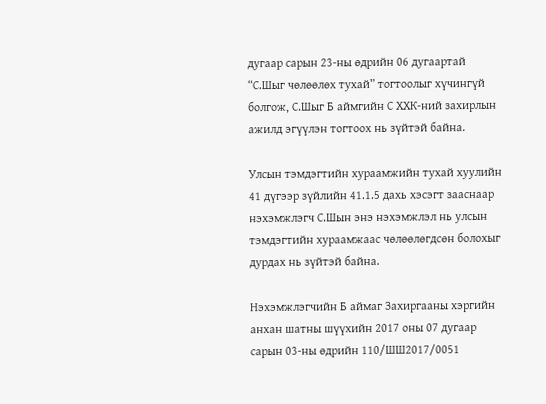дугаар сарын 23-ны өдрийн 06 дугаартай “С.Шыг чөлөөлөх тухай” тогтоолыг хүчингүй болгож, С.Шыг Б аймгийн С ХХК-ний захирлын ажилд эгүүлэн тогтоох нь зүйтэй байна.

Улсын тэмдэгтийн хураамжийн тухай хуулийн 41 дүгээр зүйлийн 41.1.5 дахь хэсэгт зааснаар нэхэмжлэгч С.Шын энэ нэхэмжлэл нь улсын тэмдэгтийн хураамжаас чөлөөлөгдсөн болохыг дурдах нь зүйтэй байна.

Нэхэмжлэгчийн Б аймаг Захиргааны хэргийн анхан шатны шүүхийн 2017 оны 07 дугаар сарын 03-ны өдрийн 110/ШШ2017/0051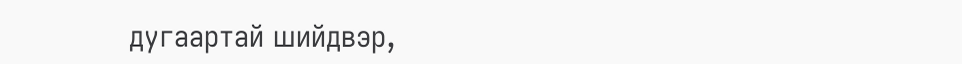дугаартай шийдвэр,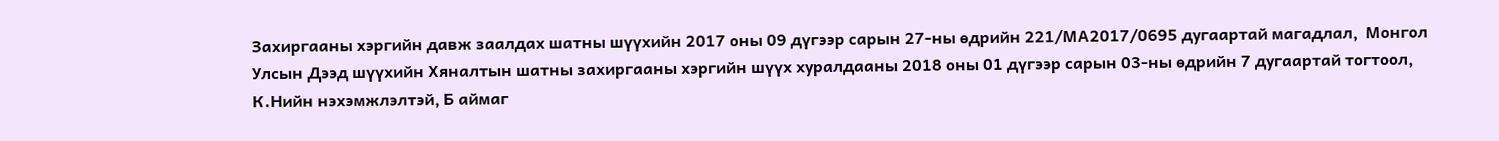Захиргааны хэргийн давж заалдах шатны шүүхийн 2017 оны 09 дүгээр сарын 27-ны өдрийн 221/МА2017/0695 дугаартай магадлал,  Монгол Улсын Дээд шүүхийн Хяналтын шатны захиргааны хэргийн шүүх хуралдааны 2018 оны 01 дүгээр сарын 03-ны өдрийн 7 дугаартай тогтоол, К.Нийн нэхэмжлэлтэй, Б аймаг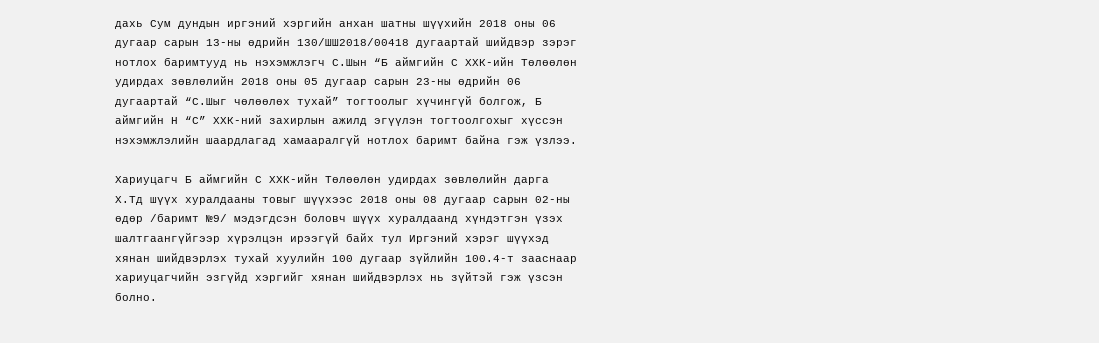дахь Сум дундын иргэний хэргийн анхан шатны шүүхийн 2018 оны 06 дугаар сарын 13-ны өдрийн 130/ШШ2018/00418 дугаартай шийдвэр зэрэг нотлох баримтууд нь нэхэмжлэгч С.Шын “Б аймгийн С ХХК-ийн Төлөөлөн удирдах зөвлөлийн 2018 оны 05 дугаар сарын 23-ны өдрийн 06 дугаартай “С.Шыг чөлөөлөх тухай” тогтоолыг хүчингүй болгож, Б аймгийн Н “С” ХХК-ний захирлын ажилд эгүүлэн тогтоолгохыг хүссэн нэхэмжлэлийн шаардлагад хамааралгүй нотлох баримт байна гэж үзлээ.

Хариуцагч Б аймгийн С ХХК-ийн Төлөөлөн удирдах зөвлөлийн дарга Х.Тд шүүх хуралдааны товыг шүүхээс 2018 оны 08 дугаар сарын 02-ны өдөр /баримт №9/ мэдэгдсэн боловч шүүх хуралдаанд хүндэтгэн үзэх шалтгаангүйгээр хүрэлцэн ирээгүй байх тул Иргэний хэрэг шүүхэд хянан шийдвэрлэх тухай хуулийн 100 дугаар зүйлийн 100.4-т зааснаар хариуцагчийн эзгүйд хэргийг хянан шийдвэрлэх нь зүйтэй гэж үзсэн болно.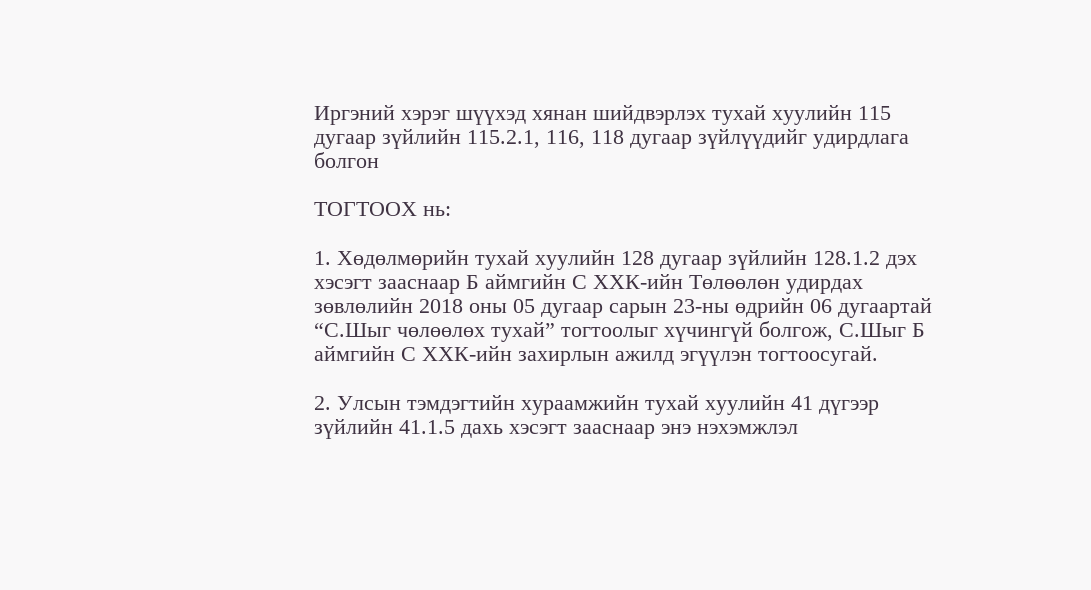Иргэний хэрэг шүүхэд хянан шийдвэрлэх тухай хуулийн 115 дугаар зүйлийн 115.2.1, 116, 118 дугаар зүйлүүдийг удирдлага болгон

ТОГТООХ нь:

1. Хөдөлмөрийн тухай хуулийн 128 дугаар зүйлийн 128.1.2 дэх хэсэгт зааснаар Б аймгийн С ХХК-ийн Төлөөлөн удирдах зөвлөлийн 2018 оны 05 дугаар сарын 23-ны өдрийн 06 дугаартай “С.Шыг чөлөөлөх тухай” тогтоолыг хүчингүй болгож, С.Шыг Б аймгийн С ХХК-ийн захирлын ажилд эгүүлэн тогтоосугай.

2. Улсын тэмдэгтийн хураамжийн тухай хуулийн 41 дүгээр зүйлийн 41.1.5 дахь хэсэгт зааснаар энэ нэхэмжлэл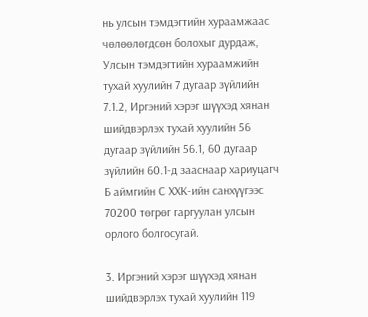нь улсын тэмдэгтийн хураамжаас чөлөөлөгдсөн болохыг дурдаж, Улсын тэмдэгтийн хураамжийн тухай хуулийн 7 дугаар зүйлийн 7.1.2, Иргэний хэрэг шүүхэд хянан шийдвэрлэх тухай хуулийн 56 дугаар зүйлийн 56.1, 60 дугаар зүйлийн 60.1-д зааснаар хариуцагч Б аймгийн С ХХК-ийн санхүүгээс 70200 төгрөг гаргуулан улсын орлого болгосугай.

3. Иргэний хэрэг шүүхэд хянан шийдвэрлэх тухай хуулийн 119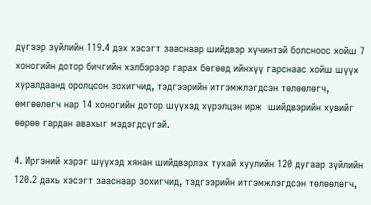дүгээр зүйлийн 119.4 дэх хэсэгт зааснаар шийдвэр хүчинтэй болсноос хойш 7 хоногийн дотор бичгийн хэлбэрээр гарах бөгөөд ийнхүү гарснаас хойш шүүх хуралдаанд оролцсон зохигчид, тэдгээрийн итгэмжлэгдсэн төлөөлөгч, өмгөөлөгч нар 14 хоногийн дотор шүүхэд хүрэлцэн ирж  шийдвэрийн хувийг өөрөө гардан авахыг мэдэгдсүгэй.

4. Иргэний хэрэг шүүхэд хянан шийдвэрлэх тухай хуулийн 120 дугаар зүйлийн 120.2 дахь хэсэгт зааснаар зохигчид, тэдгээрийн итгэмжлэгдсэн төлөөлөгч,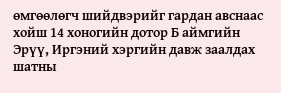өмгөөлөгч шийдвэрийг гардан авснаас хойш 14 хоногийн дотор Б аймгийн Эрүү, Иргэний хэргийн давж заалдах шатны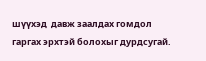шүүхэд  давж заалдах гомдол гаргах эрхтэй болохыг дурдсугай.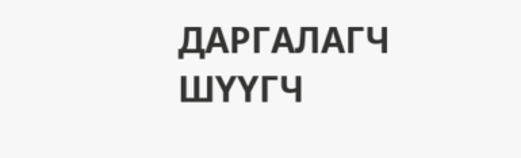ДАРГАЛАГЧ ШҮҮГЧ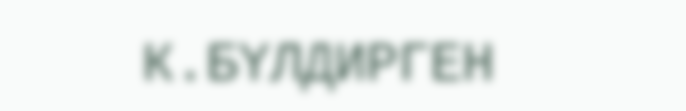К.БҮЛДИРГЕН